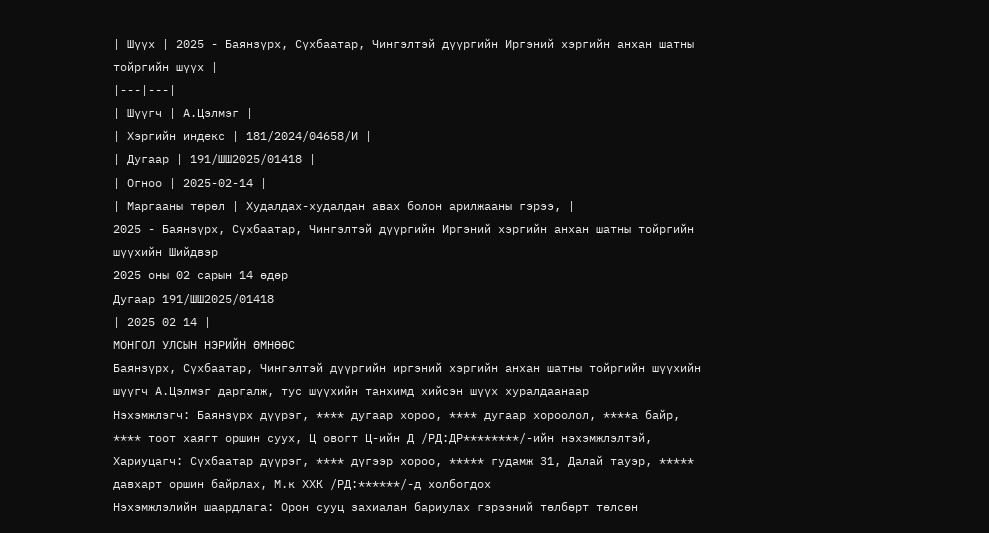| Шүүх | 2025 - Баянзүрх, Сүхбаатар, Чингэлтэй дүүргийн Иргэний хэргийн анхан шатны тойргийн шүүх |
|---|---|
| Шүүгч | А.Цэлмэг |
| Хэргийн индекс | 181/2024/04658/И |
| Дугаар | 191/ШШ2025/01418 |
| Огноо | 2025-02-14 |
| Маргааны төрөл | Худалдах-худалдан авах болон арилжааны гэрээ, |
2025 - Баянзүрх, Сүхбаатар, Чингэлтэй дүүргийн Иргэний хэргийн анхан шатны тойргийн шүүхийн Шийдвэр
2025 оны 02 сарын 14 өдөр
Дугаар 191/ШШ2025/01418
| 2025 02 14 |
МОНГОЛ УЛСЫН НЭРИЙН ӨМНӨӨС
Баянзүрх, Сүхбаатар, Чингэлтэй дүүргийн иргэний хэргийн анхан шатны тойргийн шүүхийн шүүгч А.Цэлмэг даргалж, тус шүүхийн танхимд хийсэн шүүх хуралдаанаар
Нэхэмжлэгч: Баянзүрх дүүрэг, **** дугаар хороо, **** дугаар хороолол, ****а байр, **** тоот хаягт оршин суух, Ц овогт Ц-ийн Д /РД:ДР********/-ийн нэхэмжлэлтэй,
Хариуцагч: Сүхбаатар дүүрэг, **** дүгээр хороо, ***** гудамж 31, Далай тауэр, ***** давхарт оршин байрлах, М.к ХХК /РД:******/-д холбогдох
Нэхэмжлэлийн шаардлага: Орон сууц захиалан бариулах гэрээний төлбөрт төлсөн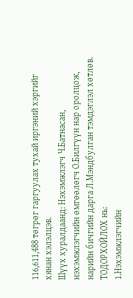116,611,488 төгрөг гаргуулах тухай иргэний хэргийг хянан хэлэлцэв.
Шүүх хуралдаанд: Нэхэмжлэгч Ч.Батнасан, нэхэмжлэгчийн өмгөөлөгч О.Билгүүн нар оролцож, нарийн бичгийн дарга Л.Мэндбулган тэмдэглэл хөтлөв.
ТОДОРХОЙЛОХ нь:
1.Нэхэмжлэгчийн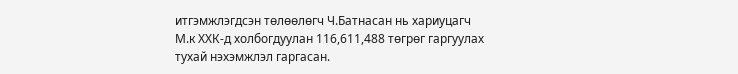итгэмжлэгдсэн төлөөлөгч Ч.Батнасан нь хариуцагч М.к ХХК-д холбогдуулан 116,611,488 төгрөг гаргуулах тухай нэхэмжлэл гаргасан.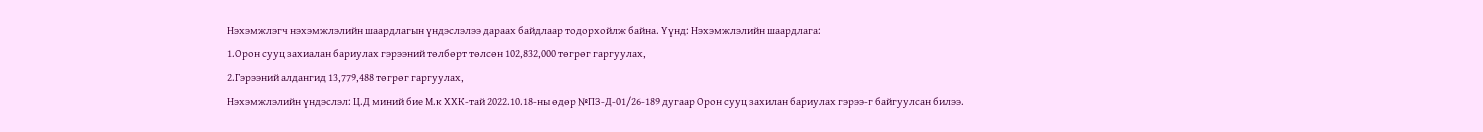Нэхэмжлэгч нэхэмжлэлийн шаардлагын үндэслэлээ дараах байдлаар тодорхойлж байна. Үүнд: Нэхэмжлэлийн шаардлага:
1.Орон сууц захиалан бариулах гэрээний төлбөрт төлсөн 102,832,000 төгрөг гаргуулах,
2.Гэрээний алдангид 13,779,488 төгрөг гаргуулах,
Нэхэмжлэлийн үндэслэл: Ц.Д миний бие М.к ХХК-тай 2022.10.18-ны өдөр №ПЗ-Д-01/26-189 дугаар Орон сууц захилан бариулах гэрээ-г байгуулсан билээ.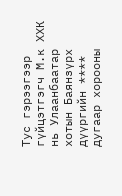Тус гэрээгээр гүйцэтгэгч М.к ХХК нь Улаанбаатар хотын Баянзүрх дүүргийн **** дугаар хорооны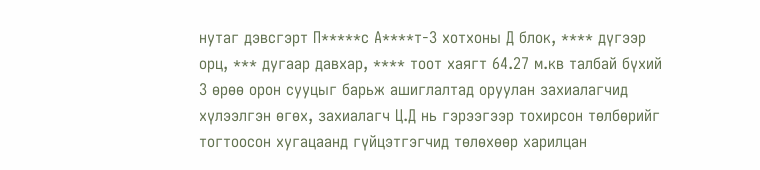нутаг дэвсгэрт П*****с А****т-3 хотхоны Д блок, **** дүгээр орц, *** дугаар давхар, **** тоот хаягт 64.27 м.кв талбай бүхий 3 өрөө орон сууцыг барьж ашиглалтад оруулан захиалагчид хүлээлгэн өгөх, захиалагч Ц.Д нь гэрээгээр тохирсон төлбөрийг тогтоосон хугацаанд гүйцэтгэгчид төлөхөөр харилцан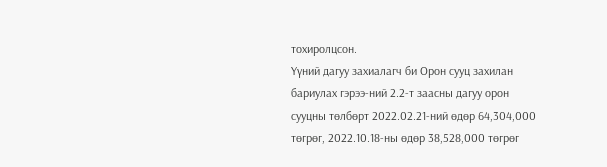тохиролцсон.
Үүний дагуу захиалагч би Орон сууц захилан бариулах гэрээ-ний 2.2-т заасны дагуу орон сууцны төлбөрт 2022.02.21-ний өдөр 64,304,000 төгрөг, 2022.10.18-ны өдөр 38,528,000 төгрөг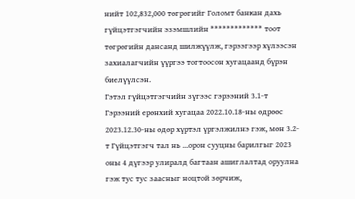нийт 102,832,000 төгрөгийг Голомт банкан дахь гүйцэтгэгчийн эзэмшлийн ************* тоот төгрөгийн дансанд шилжүүлж, гэрээгээр хүлээсэн захиалагчийн үүргээ тогтоосон хугацаанд бүрэн биелүүлсэн.
Гэтэл гүйцэтгэгчийн зүгээс гэрээний 3.1-т Гэрээний ерөнхий хугацаа 2022.10.18-ны өдрөөс 2023.12.30-ны өдөр хүртэл үргэлжилнэ гэж, мөн 3.2-т Гүйцэтгэгч тал нь ...орон сууцны барилгыг 2023 оны 4 дүгээр улиралд багтаан ашиглалтад оруулна гэж тус тус заасныг ноцтой зөрчиж,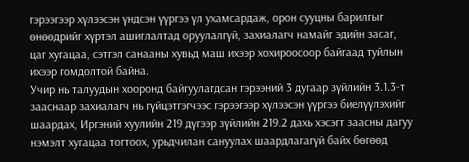гэрээгээр хүлээсэн үндсэн үүргээ үл ухамсардаж, орон сууцны барилгыг өнөөдрийг хүртэл ашиглалтад оруулалгүй, захиалагч намайг эдийн засаг, цаг хугацаа, сэтгэл санааны хувьд маш ихээр хохироосоор байгаад туйлын ихээр гомдолтой байна.
Учир нь талуудын хооронд байгуулагдсан гэрээний 3 дугаар зүйлийн 3.1.3-т зааснаар захиалагч нь гүйцэтгэгчээс гэрээгээр хүлээсэн үүргээ биелүүлэхийг шаардах, Иргэний хуулийн 219 дүгээр зүйлийн 219.2 дахь хэсэгт заасны дагуу нэмэлт хугацаа тогтоох, урьдчилан сануулах шаардлагагүй байх бөгөөд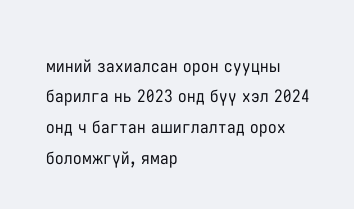миний захиалсан орон сууцны барилга нь 2023 онд бүү хэл 2024 онд ч багтан ашиглалтад орох боломжгүй, ямар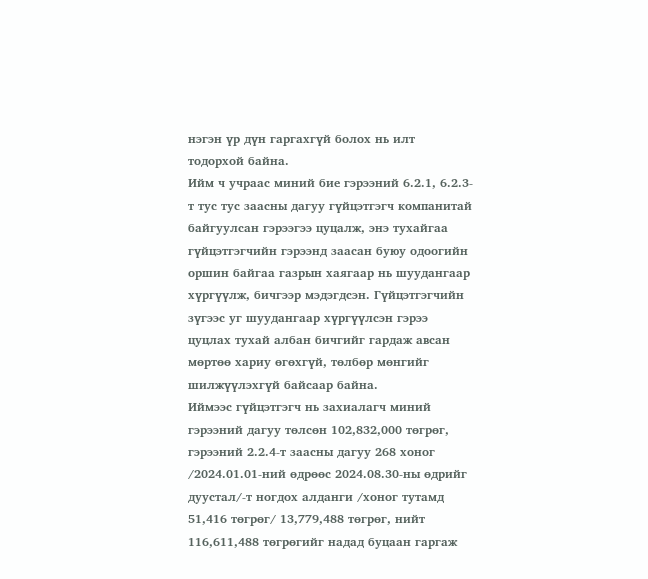нэгэн үр дүн гаргахгүй болох нь илт тодорхой байна.
Ийм ч учраас миний бие гэрээний 6.2.1, 6.2.3-т тус тус заасны дагуу гүйцэтгэгч компанитай байгуулсан гэрээгээ цуцалж, энэ тухайгаа гүйцэтгэгчийн гэрээнд заасан буюу одоогийн оршин байгаа газрын хаягаар нь шуудангаар хүргүүлж, бичгээр мэдэгдсэн. Гүйцэтгэгчийн зүгээс уг шуудангаар хүргүүлсэн гэрээ цуцлах тухай албан бичгийг гардаж авсан мөртөө хариу өгөхгүй, төлбөр мөнгийг шилжүүлэхгүй байсаар байна.
Иймээс гүйцэтгэгч нь захиалагч миний гэрээний дагуу төлсөн 102,832,000 төгрөг, гэрээний 2.2.4-т заасны дагуу 268 хоног /2024.01.01-ний өдрөөс 2024.08.30-ны өдрийг дуустал/-т ногдох алданги /хоног тутамд 51,416 төгрөг/ 13,779,488 төгрөг, нийт 116,611,488 төгрөгийг надад буцаан гаргаж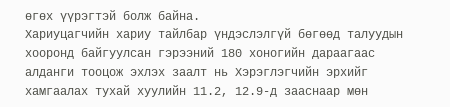өгөх үүрэгтэй болж байна.
Хариуцагчийн хариу тайлбар үндэслэлгүй бөгөөд талуудын хооронд байгуулсан гэрээний 180 хоногийн дараагаас алданги тооцож эхлэх заалт нь Хэрэглэгчийн эрхийг хамгаалах тухай хуулийн 11.2, 12.9-д зааснаар мөн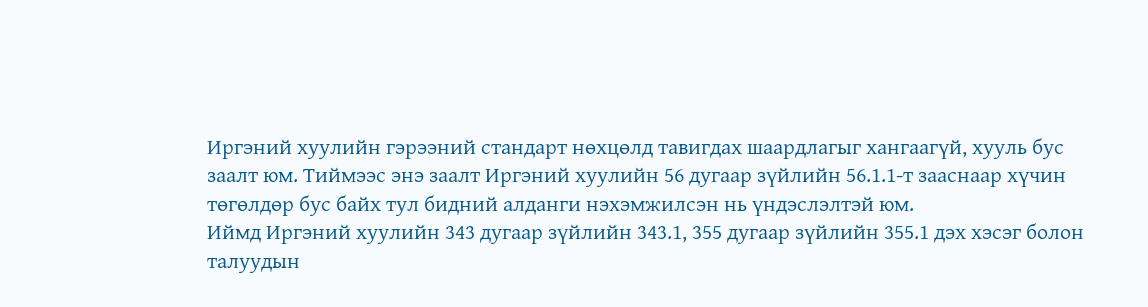Иргэний хуулийн гэрээний стандарт нөхцөлд тавигдах шаардлагыг хангаагүй, хууль бус заалт юм. Тиймээс энэ заалт Иргэний хуулийн 56 дугаар зүйлийн 56.1.1-т зааснаар хүчин төгөлдөр бус байх тул бидний алданги нэхэмжилсэн нь үндэслэлтэй юм.
Иймд Иргэний хуулийн 343 дугаар зүйлийн 343.1, 355 дугаар зүйлийн 355.1 дэх хэсэг болон талуудын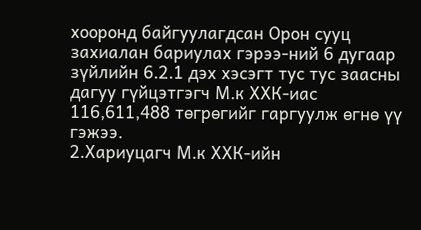хооронд байгуулагдсан Орон сууц захиалан бариулах гэрээ-ний 6 дугаар зүйлийн 6.2.1 дэх хэсэгт тус тус заасны дагуу гүйцэтгэгч М.к ХХК-иас 116,611,488 төгрөгийг гаргуулж өгнө үү гэжээ.
2.Хариуцагч М.к ХХК-ийн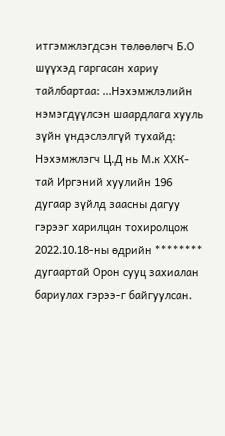итгэмжлэгдсэн төлөөлөгч Б.О шүүхэд гаргасан хариу тайлбартаа: ...Нэхэмжлэлийн нэмэгдүүлсэн шаардлага хууль зүйн үндэслэлгүй тухайд: Нэхэмжлэгч Ц.Д нь М.к ХХК-тай Иргэний хуулийн 196 дугаар зүйлд заасны дагуу гэрээг харилцан тохиролцож 2022.10.18-ны өдрийн ******** дугаартай Орон сууц захиалан бариулах гэрээ-г байгуулсан.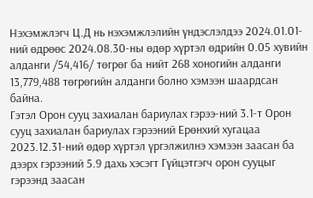Нэхэмжлэгч Ц.Д нь нэхэмжлэлийн үндэслэлдээ 2024.01.01-ний өдрөөс 2024.08.30-ны өдөр хүртэл өдрийн 0.05 хувийн алданги /54,416/ төгрөг ба нийт 268 хоногийн алданги 13,779,488 төгрөгийн алданги болно хэмээн шаардсан байна.
Гэтэл Орон сууц захиалан бариулах гэрээ-ний 3.1-т Орон сууц захиалан бариулах гэрээний Ерөнхий хугацаа 2023.12.31-ний өдөр хүртэл үргэлжилнэ хэмээн заасан ба дээрх гэрээний 5.9 дахь хэсэгт Гүйцэтгэгч орон сууцыг гэрээнд заасан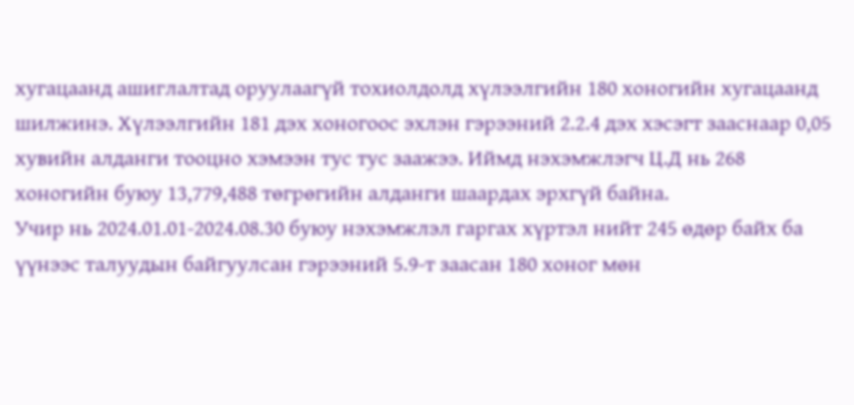хугацаанд ашиглалтад оруулаагүй тохиолдолд хүлээлгийн 180 хоногийн хугацаанд шилжинэ. Хүлээлгийн 181 дэх хоногоос эхлэн гэрээний 2.2.4 дэх хэсэгт зааснаар 0,05 хувийн алданги тооцно хэмээн тус тус заажээ. Иймд нэхэмжлэгч Ц.Д нь 268 хоногийн буюу 13,779,488 төгрөгийн алданги шаардах эрхгүй байна.
Учир нь 2024.01.01-2024.08.30 буюу нэхэмжлэл гаргах хүртэл нийт 245 өдөр байх ба үүнээс талуудын байгуулсан гэрээний 5.9-т заасан 180 хоног мөн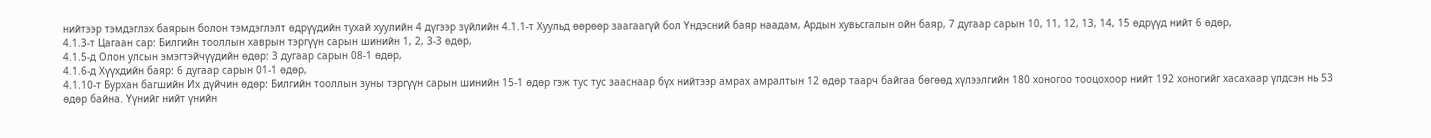нийтээр тэмдэглэх баярын болон тэмдэглэлт өдрүүдийн тухай хуулийн 4 дүгээр зүйлийн 4.1.1-т Хуульд өөрөөр заагаагүй бол Үндэсний баяр наадам, Ардын хувьсгалын ойн баяр, 7 дугаар сарын 10, 11, 12, 13, 14, 15 өдрүүд нийт 6 өдөр,
4.1.3-т Цагаан сар: Билгийн тооллын хаврын тэргүүн сарын шинийн 1, 2, 3-3 өдөр,
4.1.5-д Олон улсын эмэгтэйчүүдийн өдөр: 3 дугаар сарын 08-1 өдөр,
4.1.6-д Хүүхдийн баяр: 6 дугаар сарын 01-1 өдөр,
4.1.10-т Бурхан багшийн Их дүйчин өдөр: Билгийн тооллын зуны тэргүүн сарын шинийн 15-1 өдөр гэж тус тус зааснаар бүх нийтээр амрах амралтын 12 өдөр таарч байгаа бөгөөд хүлээлгийн 180 хоногоо тооцохоор нийт 192 хоногийг хасахаар үлдсэн нь 53 өдөр байна. Үүнийг нийт үнийн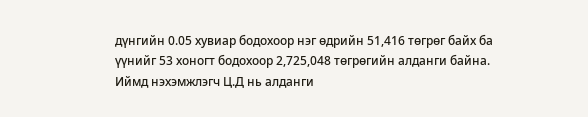дүнгийн 0.05 хувиар бодохоор нэг өдрийн 51,416 төгрөг байх ба үүнийг 53 хоногт бодохоор 2,725,048 төгрөгийн алданги байна. Иймд нэхэмжлэгч Ц.Д нь алданги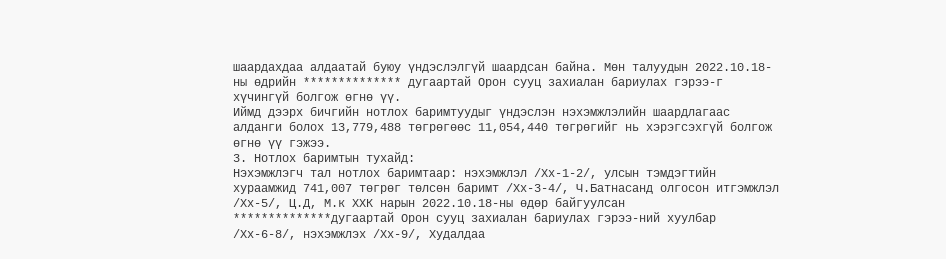шаардахдаа алдаатай буюу үндэслэлгүй шаардсан байна. Мөн талуудын 2022.10.18-ны өдрийн ************** дугаартай Орон сууц захиалан бариулах гэрээ-г хүчингүй болгож өгнө үү.
Иймд дээрх бичгийн нотлох баримтуудыг үндэслэн нэхэмжлэлийн шаардлагаас алданги болох 13,779,488 төгрөгөөс 11,054,440 төгрөгийг нь хэрэгсэхгүй болгож өгнө үү гэжээ.
3. Нотлох баримтын тухайд:
Нэхэмжлэгч тал нотлох баримтаар: нэхэмжлэл /Хх-1-2/, улсын тэмдэгтийн хураамжид 741,007 төгрөг төлсөн баримт /Хх-3-4/, Ч.Батнасанд олгосон итгэмжлэл /Хх-5/, Ц.Д, М.к ХХК нарын 2022.10.18-ны өдөр байгуулсан **************дугаартай Орон сууц захиалан бариулах гэрээ-ний хуулбар /Хх-6-8/, нэхэмжлэх /Хх-9/, Худалдаа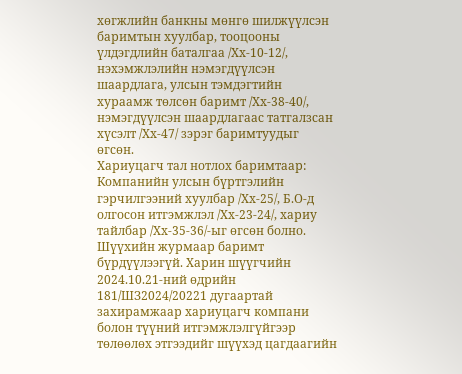хөгжлийн банкны мөнгө шилжүүлсэн баримтын хуулбар, тооцооны үлдэгдлийн баталгаа /Хх-10-12/, нэхэмжлэлийн нэмэгдүүлсэн шаардлага, улсын тэмдэгтийн хураамж төлсөн баримт /Хх-38-40/, нэмэгдүүлсэн шаардлагаас татгалзсан хүсэлт /Хх-47/ зэрэг баримтуудыг өгсөн.
Хариуцагч тал нотлох баримтаар: Компанийн улсын бүртгэлийн гэрчилгээний хуулбар /Хх-25/, Б.О-д олгосон итгэмжлэл /Хх-23-24/, хариу тайлбар /Хх-35-36/-ыг өгсөн болно.
Шүүхийн журмаар баримт бүрдүүлээгүй. Харин шүүгчийн 2024.10.21-ний өдрийн 181/ШЗ2024/20221 дугаартай захирамжаар хариуцагч компани болон түүний итгэмжлэлгүйгээр төлөөлөх этгээдийг шүүхэд цагдаагийн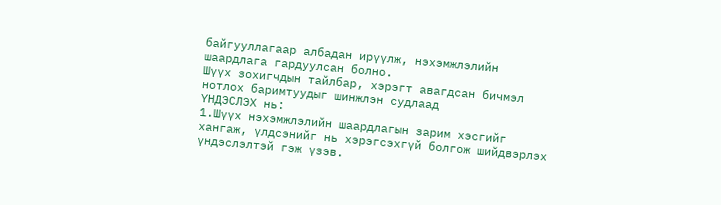байгууллагаар албадан ирүүлж, нэхэмжлэлийн шаардлага гардуулсан болно.
Шүүх зохигчдын тайлбар, хэрэгт авагдсан бичмэл нотлох баримтуудыг шинжлэн судлаад
ҮНДЭСЛЭХ нь:
1.Шүүх нэхэмжлэлийн шаардлагын зарим хэсгийг хангаж, үлдсэнийг нь хэрэгсэхгүй болгож шийдвэрлэх үндэслэлтэй гэж үзэв.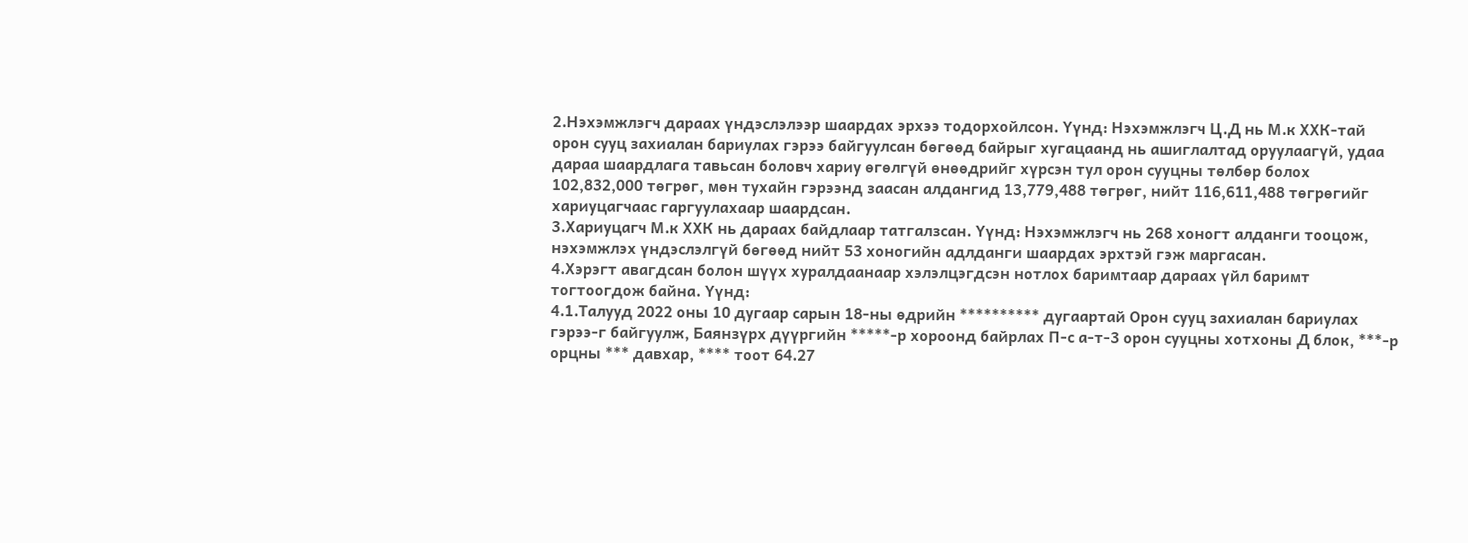2.Нэхэмжлэгч дараах үндэслэлээр шаардах эрхээ тодорхойлсон. Үүнд: Нэхэмжлэгч Ц.Д нь М.к ХХК-тай орон сууц захиалан бариулах гэрээ байгуулсан бөгөөд байрыг хугацаанд нь ашиглалтад оруулаагүй, удаа дараа шаардлага тавьсан боловч хариу өгөлгүй өнөөдрийг хүрсэн тул орон сууцны төлбөр болох 102,832,000 төгрөг, мөн тухайн гэрээнд заасан алдангид 13,779,488 төгрөг, нийт 116,611,488 төгрөгийг хариуцагчаас гаргуулахаар шаардсан.
3.Хариуцагч М.к ХХК нь дараах байдлаар татгалзсан. Үүнд: Нэхэмжлэгч нь 268 хоногт алданги тооцож, нэхэмжлэх үндэслэлгүй бөгөөд нийт 53 хоногийн адлданги шаардах эрхтэй гэж маргасан.
4.Хэрэгт авагдсан болон шүүх хуралдаанаар хэлэлцэгдсэн нотлох баримтаар дараах үйл баримт тогтоогдож байна. Үүнд:
4.1.Талууд 2022 оны 10 дугаар сарын 18-ны өдрийн ********** дугаартай Орон сууц захиалан бариулах гэрээ-г байгуулж, Баянзүрх дүүргийн *****-р хороонд байрлах П-с а-т-3 орон сууцны хотхоны Д блок, ***-р орцны *** давхар, **** тоот 64.27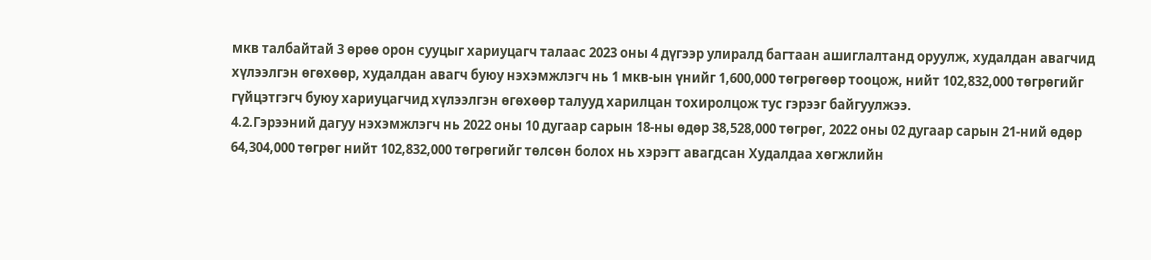мкв талбайтай 3 өрөө орон сууцыг хариуцагч талаас 2023 оны 4 дүгээр улиралд багтаан ашиглалтанд оруулж, худалдан авагчид хүлээлгэн өгөхөөр, худалдан авагч буюу нэхэмжлэгч нь 1 мкв-ын үнийг 1,600,000 төгрөгөөр тооцож, нийт 102,832,000 төгрөгийг гүйцэтгэгч буюу хариуцагчид хүлээлгэн өгөхөөр талууд харилцан тохиролцож тус гэрээг байгуулжээ.
4.2.Гэрээний дагуу нэхэмжлэгч нь 2022 оны 10 дугаар сарын 18-ны өдөр 38,528,000 төгрөг, 2022 оны 02 дугаар сарын 21-ний өдөр 64,304,000 төгрөг нийт 102,832,000 төгрөгийг төлсөн болох нь хэрэгт авагдсан Худалдаа хөгжлийн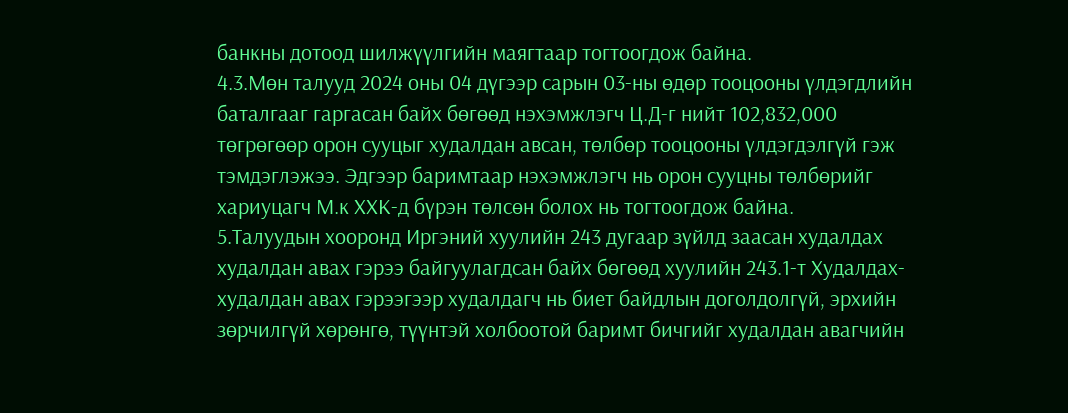банкны дотоод шилжүүлгийн маягтаар тогтоогдож байна.
4.3.Мөн талууд 2024 оны 04 дүгээр сарын 03-ны өдөр тооцооны үлдэгдлийн баталгааг гаргасан байх бөгөөд нэхэмжлэгч Ц.Д-г нийт 102,832,000 төгрөгөөр орон сууцыг худалдан авсан, төлбөр тооцооны үлдэгдэлгүй гэж тэмдэглэжээ. Эдгээр баримтаар нэхэмжлэгч нь орон сууцны төлбөрийг хариуцагч М.к ХХК-д бүрэн төлсөн болох нь тогтоогдож байна.
5.Талуудын хооронд Иргэний хуулийн 243 дугаар зүйлд заасан худалдах худалдан авах гэрээ байгуулагдсан байх бөгөөд хуулийн 243.1-т Худалдах-худалдан авах гэрээгээр худалдагч нь биет байдлын доголдолгүй, эрхийн зөрчилгүй хөрөнгө, түүнтэй холбоотой баримт бичгийг худалдан авагчийн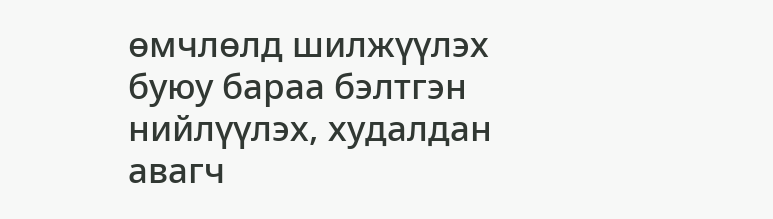өмчлөлд шилжүүлэх буюу бараа бэлтгэн нийлүүлэх, худалдан авагч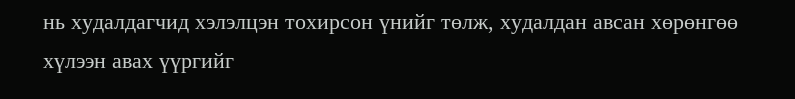нь худалдагчид хэлэлцэн тохирсон үнийг төлж, худалдан авсан хөрөнгөө хүлээн авах үүргийг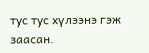тус тус хүлээнэ гэж заасан.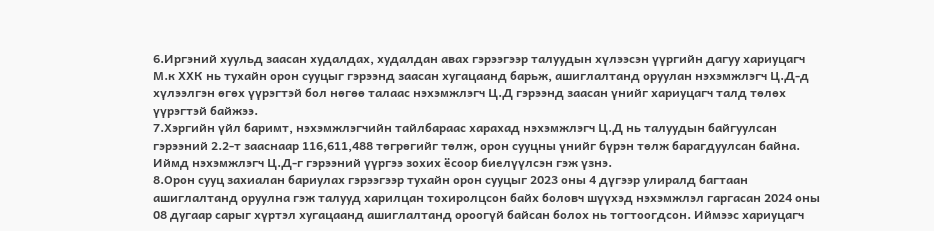6.Иргэний хуульд заасан худалдах, худалдан авах гэрээгээр талуудын хүлээсэн үүргийн дагуу хариуцагч М.к ХХК нь тухайн орон сууцыг гэрээнд заасан хугацаанд барьж, ашиглалтанд оруулан нэхэмжлэгч Ц.Д-д хүлээлгэн өгөх үүрэгтэй бол нөгөө талаас нэхэмжлэгч Ц.Д гэрээнд заасан үнийг хариуцагч талд төлөх үүрэгтэй байжээ.
7.Хэргийн үйл баримт, нэхэмжлэгчийн тайлбараас харахад нэхэмжлэгч Ц.Д нь талуудын байгуулсан гэрээний 2.2-т зааснаар 116,611,488 төгрөгийг төлж, орон сууцны үнийг бүрэн төлж барагдуулсан байна. Иймд нэхэмжлэгч Ц.Д-г гэрээний үүргээ зохих ёсоор биелүүлсэн гэж үзнэ.
8.Орон сууц захиалан бариулах гэрээгээр тухайн орон сууцыг 2023 оны 4 дүгээр улиралд багтаан ашиглалтанд оруулна гэж талууд харилцан тохиролцсон байх боловч шүүхэд нэхэмжлэл гаргасан 2024 оны 08 дугаар сарыг хүртэл хугацаанд ашиглалтанд ороогүй байсан болох нь тогтоогдсон. Иймээс хариуцагч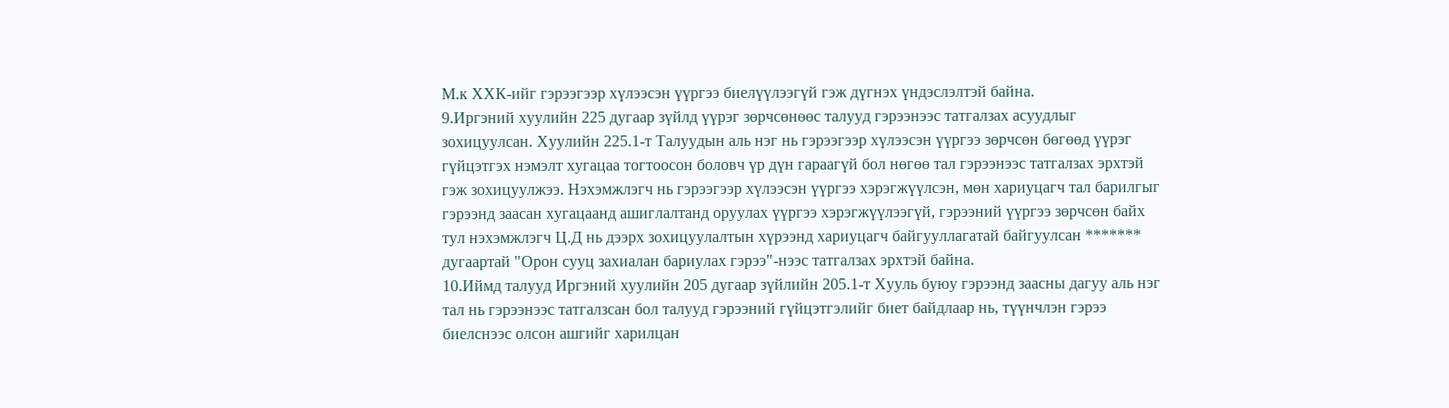М.к ХХК-ийг гэрээгээр хүлээсэн үүргээ биелүүлээгүй гэж дүгнэх үндэслэлтэй байна.
9.Иргэний хуулийн 225 дугаар зүйлд үүрэг зөрчсөнөөс талууд гэрээнээс татгалзах асуудлыг зохицуулсан. Хуулийн 225.1-т Талуудын аль нэг нь гэрээгээр хүлээсэн үүргээ зөрчсөн бөгөөд үүрэг гүйцэтгэх нэмэлт хугацаа тогтоосон боловч үр дүн гараагүй бол нөгөө тал гэрээнээс татгалзах эрхтэй гэж зохицуулжээ. Нэхэмжлэгч нь гэрээгээр хүлээсэн үүргээ хэрэгжүүлсэн, мөн хариуцагч тал барилгыг гэрээнд заасан хугацаанд ашиглалтанд оруулах үүргээ хэрэгжүүлээгүй, гэрээний үүргээ зөрчсөн байх тул нэхэмжлэгч Ц.Д нь дээрх зохицуулалтын хүрээнд хариуцагч байгууллагатай байгуулсан ******* дугаартай "Орон сууц захиалан бариулах гэрээ"-нээс татгалзах эрхтэй байна.
10.Иймд талууд Иргэний хуулийн 205 дугаар зүйлийн 205.1-т Хууль буюу гэрээнд заасны дагуу аль нэг тал нь гэрээнээс татгалзсан бол талууд гэрээний гүйцэтгэлийг биет байдлаар нь, түүнчлэн гэрээ биелснээс олсон ашгийг харилцан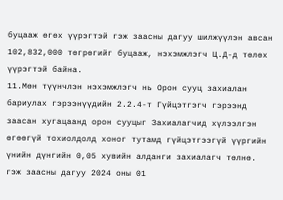буцааж өгөх үүрэгтэй гэж заасны дагуу шилжүүлэн авсан 102,832,000 төгрөгийг буцааж, нэхэмжлэгч Ц.Д-д төлөх үүрэгтэй байна.
11.Мөн түүнчлэн нэхэмжлэгч нь Орон сууц захиалан бариулах гэрээнүүдийн 2.2.4-т Гүйцэтгэгч гэрээнд заасан хугацаанд орон сууцыг Захиалагчид хүлээлгэн өгөөгүй тохиолдолд хоног тутамд гүйцэтгээгүй үүргийн үнийн дүнгийн 0,05 хувийн алданги захиалагч төлнө. гэж заасны дагуу 2024 оны 01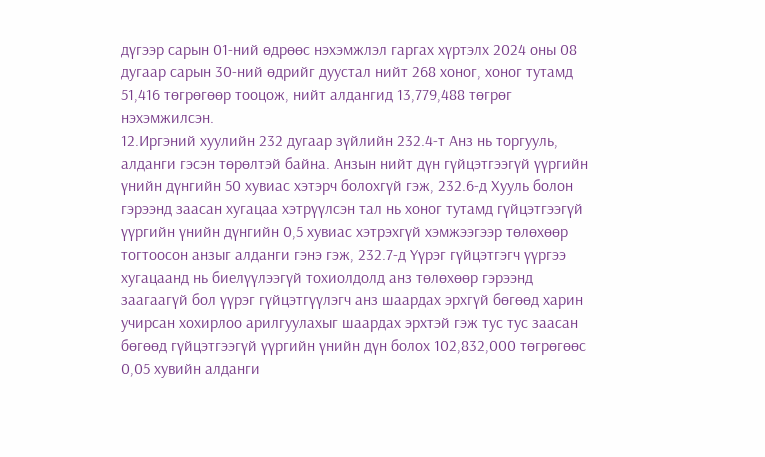дүгээр сарын 01-ний өдрөөс нэхэмжлэл гаргах хүртэлх 2024 оны 08 дугаар сарын 30-ний өдрийг дуустал нийт 268 хоног, хоног тутамд 51,416 төгрөгөөр тооцож, нийт алдангид 13,779,488 төгрөг нэхэмжилсэн.
12.Иргэний хуулийн 232 дугаар зүйлийн 232.4-т Анз нь торгууль, алданги гэсэн төрөлтэй байна. Анзын нийт дүн гүйцэтгээгүй үүргийн үнийн дүнгийн 50 хувиас хэтэрч болохгүй гэж, 232.6-д Хууль болон гэрээнд заасан хугацаа хэтрүүлсэн тал нь хоног тутамд гүйцэтгээгүй үүргийн үнийн дүнгийн 0,5 хувиас хэтрэхгүй хэмжээгээр төлөхөөр тогтоосон анзыг алданги гэнэ гэж, 232.7-д Үүрэг гүйцэтгэгч үүргээ хугацаанд нь биелүүлээгүй тохиолдолд анз төлөхөөр гэрээнд заагаагүй бол үүрэг гүйцэтгүүлэгч анз шаардах эрхгүй бөгөөд харин учирсан хохирлоо арилгуулахыг шаардах эрхтэй гэж тус тус заасан бөгөөд гүйцэтгээгүй үүргийн үнийн дүн болох 102,832,000 төгрөгөөс 0,05 хувийн алданги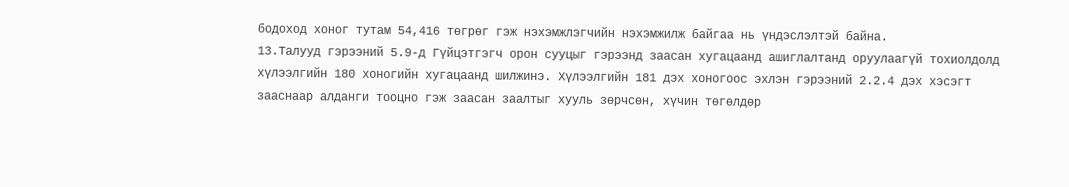бодоход хоног тутам 54,416 төгрөг гэж нэхэмжлэгчийн нэхэмжилж байгаа нь үндэслэлтэй байна.
13.Талууд гэрээний 5.9-д Гүйцэтгэгч орон сууцыг гэрээнд заасан хугацаанд ашиглалтанд оруулаагүй тохиолдолд хүлээлгийн 180 хоногийн хугацаанд шилжинэ. Хүлээлгийн 181 дэх хоногоос эхлэн гэрээний 2.2.4 дэх хэсэгт зааснаар алданги тооцно гэж заасан заалтыг хууль зөрчсөн, хүчин төгөлдөр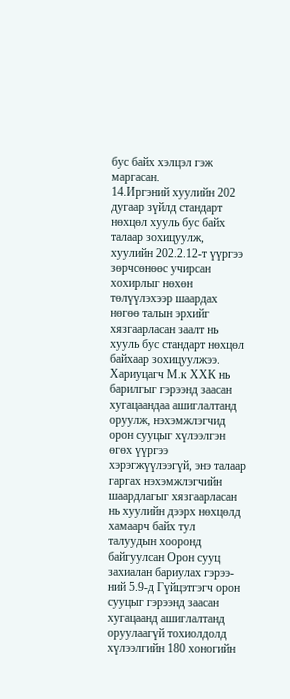бус байх хэлцэл гэж маргасан.
14.Иргэний хуулийн 202 дугаар зүйлд стандарт нөхцөл хууль бус байх талаар зохицуулж, хуулийн 202.2.12-т үүргээ зөрчсөнөөс учирсан хохирлыг нөхөн төлүүлэхээр шаардах нөгөө талын эрхийг хязгаарласан заалт нь хууль бус стандарт нөхцөл байхаар зохицуулжээ. Хариуцагч М.к ХХК нь барилгыг гэрээнд заасан хугацаандаа ашиглалтанд оруулж, нэхэмжлэгчид орон сууцыг хүлээлгэн өгөх үүргээ хэрэгжүүлээгүй, энэ талаар гаргах нэхэмжлэгчийн шаардлагыг хязгаарласан нь хуулийн дээрх нөхцөлд хамаарч байх тул талуудын хооронд байгуулсан Орон сууц захиалан бариулах гэрээ-ний 5.9-д Гүйцэтгэгч орон сууцыг гэрээнд заасан хугацаанд ашиглалтанд оруулаагүй тохиолдолд хүлээлгийн 180 хоногийн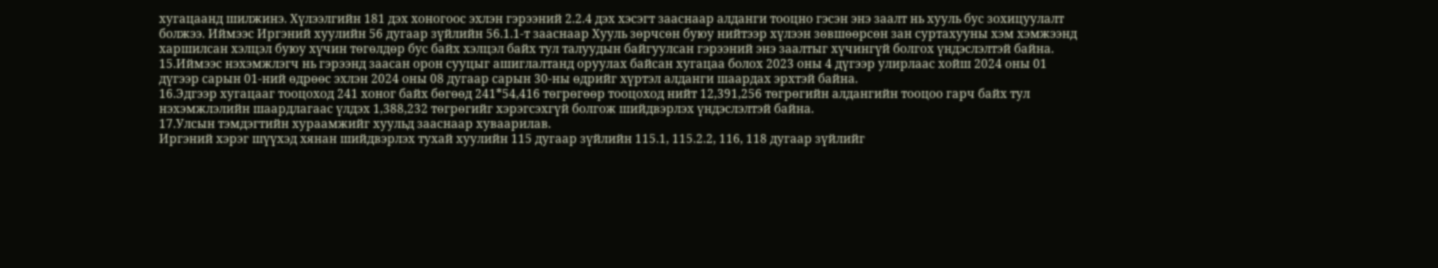хугацаанд шилжинэ. Хүлээлгийн 181 дэх хоногоос эхлэн гэрээний 2.2.4 дэх хэсэгт зааснаар алданги тооцно гэсэн энэ заалт нь хууль бус зохицуулалт болжээ. Иймээс Иргэний хуулийн 56 дугаар зүйлийн 56.1.1-т зааснаар Хууль зөрчсөн буюу нийтээр хүлээн зөвшөөрсөн зан суртахууны хэм хэмжээнд харшилсан хэлцэл буюу хүчин төгөлдөр бус байх хэлцэл байх тул талуудын байгуулсан гэрээний энэ заалтыг хүчингүй болгох үндэслэлтэй байна.
15.Иймээс нэхэмжлэгч нь гэрээнд заасан орон сууцыг ашиглалтанд оруулах байсан хугацаа болох 2023 оны 4 дүгээр улирлаас хойш 2024 оны 01 дүгээр сарын 01-ний өдрөөс эхлэн 2024 оны 08 дугаар сарын 30-ны өдрийг хүртэл алданги шаардах эрхтэй байна.
16.Эдгээр хугацааг тооцоход 241 хоног байх бөгөөд 241*54,416 төгрөгөөр тооцоход нийт 12,391,256 төгрөгийн алдангийн тооцоо гарч байх тул нэхэмжлэлийн шаардлагаас үлдэх 1,388,232 төгрөгийг хэрэгсэхгүй болгож шийдвэрлэх үндэслэлтэй байна.
17.Улсын тэмдэгтийн хураамжийг хуульд зааснаар хуваарилав.
Иргэний хэрэг шүүхэд хянан шийдвэрлэх тухай хуулийн 115 дугаар зүйлийн 115.1, 115.2.2, 116, 118 дугаар зүйлийг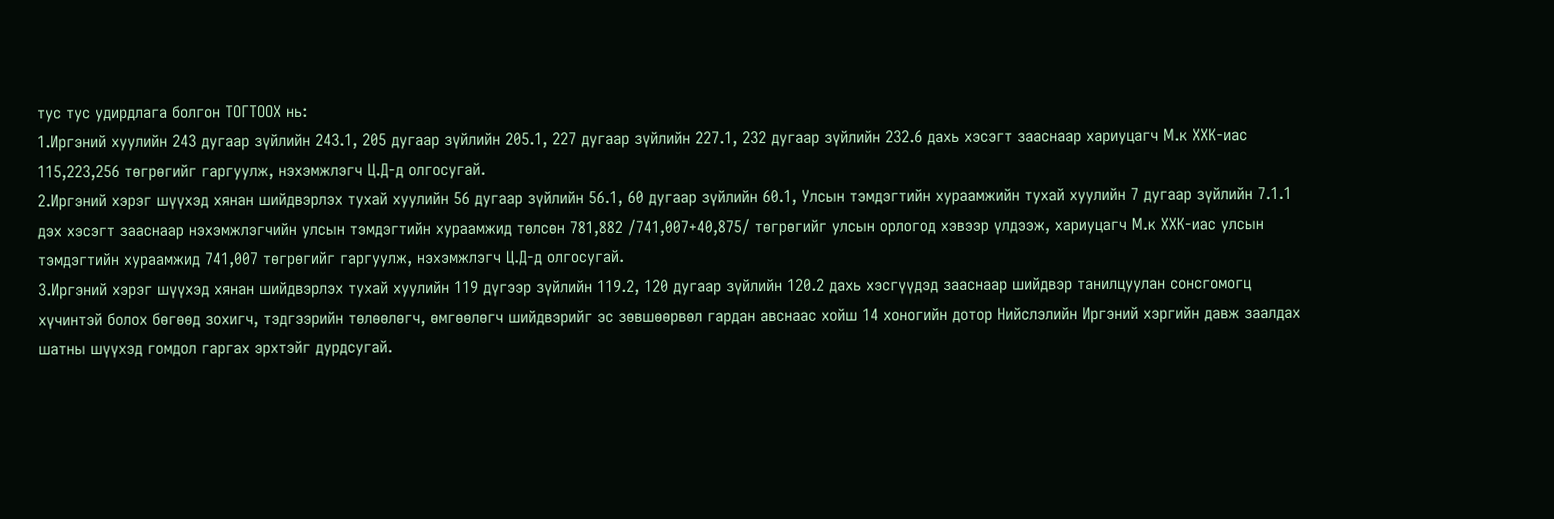тус тус удирдлага болгон ТОГТООХ нь:
1.Иргэний хуулийн 243 дугаар зүйлийн 243.1, 205 дугаар зүйлийн 205.1, 227 дугаар зүйлийн 227.1, 232 дугаар зүйлийн 232.6 дахь хэсэгт зааснаар хариуцагч М.к ХХК-иас 115,223,256 төгрөгийг гаргуулж, нэхэмжлэгч Ц.Д-д олгосугай.
2.Иргэний хэрэг шүүхэд хянан шийдвэрлэх тухай хуулийн 56 дугаар зүйлийн 56.1, 60 дугаар зүйлийн 60.1, Улсын тэмдэгтийн хураамжийн тухай хуулийн 7 дугаар зүйлийн 7.1.1 дэх хэсэгт зааснаар нэхэмжлэгчийн улсын тэмдэгтийн хураамжид төлсөн 781,882 /741,007+40,875/ төгрөгийг улсын орлогод хэвээр үлдээж, хариуцагч М.к ХХК-иас улсын тэмдэгтийн хураамжид 741,007 төгрөгийг гаргуулж, нэхэмжлэгч Ц.Д-д олгосугай.
3.Иргэний хэрэг шүүхэд хянан шийдвэрлэх тухай хуулийн 119 дүгээр зүйлийн 119.2, 120 дугаар зүйлийн 120.2 дахь хэсгүүдэд зааснаар шийдвэр танилцуулан сонсгомогц хүчинтэй болох бөгөөд зохигч, тэдгээрийн төлөөлөгч, өмгөөлөгч шийдвэрийг эс зөвшөөрвөл гардан авснаас хойш 14 хоногийн дотор Нийслэлийн Иргэний хэргийн давж заалдах шатны шүүхэд гомдол гаргах эрхтэйг дурдсугай.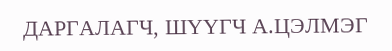ДАРГАЛАГЧ, ШҮҮГЧ А.ЦЭЛМЭГ